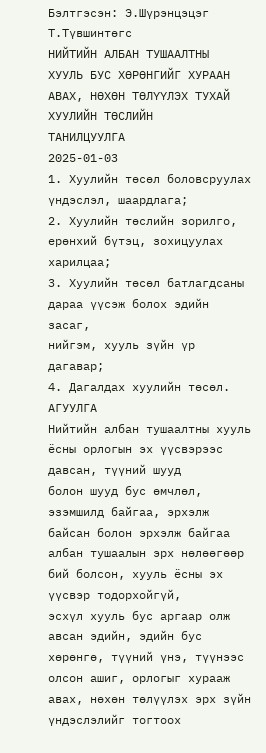Бэлтгэсэн: Э.Шүрэнцэцэг
Т.Түвшинтөгс
НИЙТИЙН АЛБАН ТУШААЛТНЫ
ХУУЛЬ БУС ХӨРӨНГИЙГ ХУРААН
АВАХ, НӨХӨН ТӨЛҮҮЛЭХ ТУХАЙ
ХУУЛИЙН ТӨСЛИЙН
ТАНИЛЦУУЛГА
2025-01-03
1. Хуулийн төсөл боловсруулах үндэслэл, шаардлага;
2. Хуулийн төслийн зорилго, ерөнхий бүтэц, зохицуулах
харилцаа;
3. Хуулийн төсөл батлагдсаны дараа үүсэж болох эдийн засаг,
нийгэм, хууль зүйн үр дагавар;
4. Дагалдах хуулийн төсөл.
АГУУЛГА
Нийтийн албан тушаалтны хууль ёсны орлогын эх үүсвэрээс давсан, түүний шууд
болон шууд бус өмчлөл, эзэмшилд байгаа, эрхэлж байсан болон эрхэлж байгаа
албан тушаалын эрх нөлөөгөөр бий болсон, хууль ёсны эх үүсвэр тодорхойгүй,
эсхүл хууль бус аргаар олж авсан эдийн, эдийн бус хөрөнгө, түүний үнэ, түүнээс
олсон ашиг, орлогыг хурааж авах, нөхөн төлүүлэх эрх зүйн үндэслэлийг тогтоох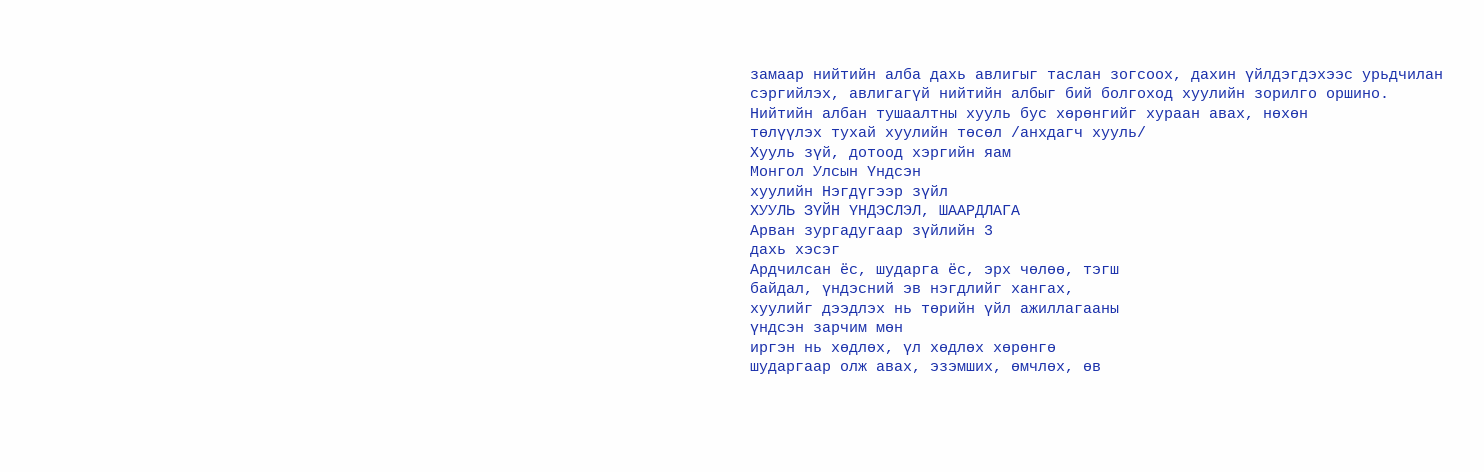замаар нийтийн алба дахь авлигыг таслан зогсоох, дахин үйлдэгдэхээс урьдчилан
сэргийлэх, авлигагүй нийтийн албыг бий болгоход хуулийн зорилго оршино.
Нийтийн албан тушаалтны хууль бус хөрөнгийг хураан авах, нөхөн
төлүүлэх тухай хуулийн төсөл /анхдагч хууль/
Хууль зүй, дотоод хэргийн яам
Монгол Улсын Үндсэн
хуулийн Нэгдүгээр зүйл
ХУУЛЬ ЗҮЙН ҮНДЭСЛЭЛ, ШААРДЛАГА
Арван зургадугаар зүйлийн 3
дахь хэсэг
Ардчилсан ёс, шударга ёс, эрх чөлөө, тэгш
байдал, үндэсний эв нэгдлийг хангах,
хуулийг дээдлэх нь төрийн үйл ажиллагааны
үндсэн зарчим мөн
иргэн нь хөдлөх, үл хөдлөх хөрөнгө
шударгаар олж авах, эзэмших, өмчлөх, өв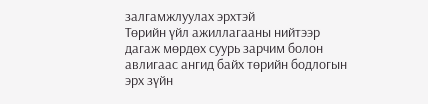залгамжлуулах эрхтэй
Төрийн үйл ажиллагааны нийтээр
дагаж мөрдөх суурь зарчим болон
авлигаас ангид байх төрийн бодлогын
эрх зүйн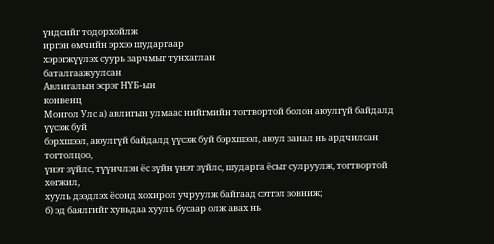үндсийг тодорхойлж
иргэн өмчийн эрхээ шударгаар
хэрэгжүүлэх суурь зарчмыг тунхаглан
баталгаажуулсан
Авлигалын эсрэг НҮБ-ын
конвенц
Монгол Улс а) авлигын улмаас нийгмийн тогтвортой болон аюулгүй байдалд үүсэж буй
бэрхшээл, аюулгүй байдалд үүсэж буй бэрхшээл, аюул занал нь ардчилсан тогтолцоо,
үнэт зүйлс, түүнчлэн ёс зүйн үнэт зүйлс, шударга ёсыг сулруулж, тогтвортой хөгжил,
хууль дээдлэх ёсонд хохирол учруулж байгаад сэтгэл зовниж;
б) эд баялгийг хувьдаа хууль бусаар олж авах нь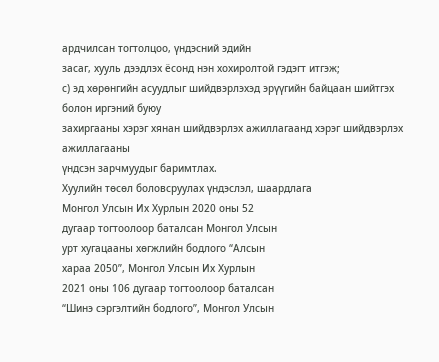ардчилсан тогтолцоо, үндэсний эдийн
засаг, хууль дээдлэх ёсонд нэн хохиролтой гэдэгт итгэж;
с) эд хөрөнгийн асуудлыг шийдвэрлэхэд эрүүгийн байцаан шийтгэх болон иргэний буюу
захиргааны хэрэг хянан шийдвэрлэх ажиллагаанд хэрэг шийдвэрлэх ажиллагааны
үндсэн зарчмуудыг баримтлах.
Хуулийн төсөл боловсруулах үндэслэл, шаардлага
Монгол Улсын Их Хурлын 2020 оны 52
дугаар тогтоолоор баталсан Монгол Улсын
урт хугацааны хөгжлийн бодлого “Алсын
хараа 2050”, Монгол Улсын Их Хурлын
2021 оны 106 дугаар тогтоолоор баталсан
“Шинэ сэргэлтийн бодлого”, Монгол Улсын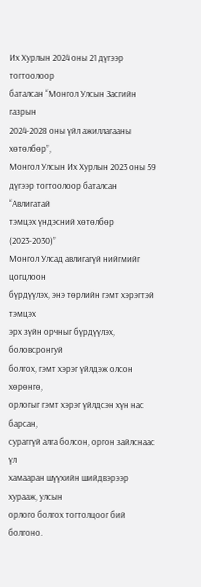Их Хурлын 2024 оны 21 дүгээр тогтоолоор
баталсан “Монгол Улсын Засгийн газрын
2024-2028 оны үйл ажиллагааны хөтөлбөр”,
Монгол Улсын Их Хурлын 2023 оны 59
дүгээр тогтоолоор баталсан “Авлигатай
тэмцэх үндэсний хөтөлбөр (2023-2030)”
Монгол Улсад авлигагүй нийгмийг цогцлоон
бүрдүүлэх, энэ төрлийн гэмт хэрэгтэй тэмцэх
эрх зүйн орчныг бүрдүүлэх, боловсронгуй
болгох, гэмт хэрэг үйлдэж олсон хөрөнгө,
орлогыг гэмт хэрэг үйлдсэн хүн нас барсан,
сураггүй алга болсон, оргон зайлснаас үл
хамааран шүүхийн шийдвэрээр хурааж, улсын
орлого болгох тогтолцоог бий болгоно.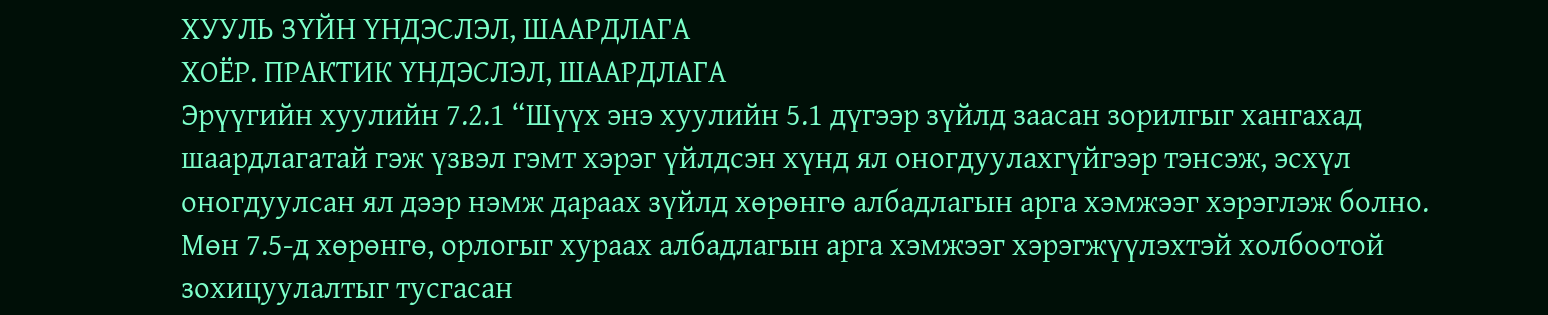ХУУЛЬ ЗҮЙН ҮНДЭСЛЭЛ, ШААРДЛАГА
ХОЁР. ПРАКТИК ҮНДЭСЛЭЛ, ШААРДЛАГА
Эрүүгийн хуулийн 7.2.1 “Шүүх энэ хуулийн 5.1 дүгээр зүйлд заасан зорилгыг хангахад
шаардлагатай гэж үзвэл гэмт хэрэг үйлдсэн хүнд ял оногдуулахгүйгээр тэнсэж, эсхүл
оногдуулсан ял дээр нэмж дараах зүйлд хөрөнгө албадлагын арга хэмжээг хэрэглэж болно.
Мөн 7.5-д хөрөнгө, орлогыг хураах албадлагын арга хэмжээг хэрэгжүүлэхтэй холбоотой
зохицуулалтыг тусгасан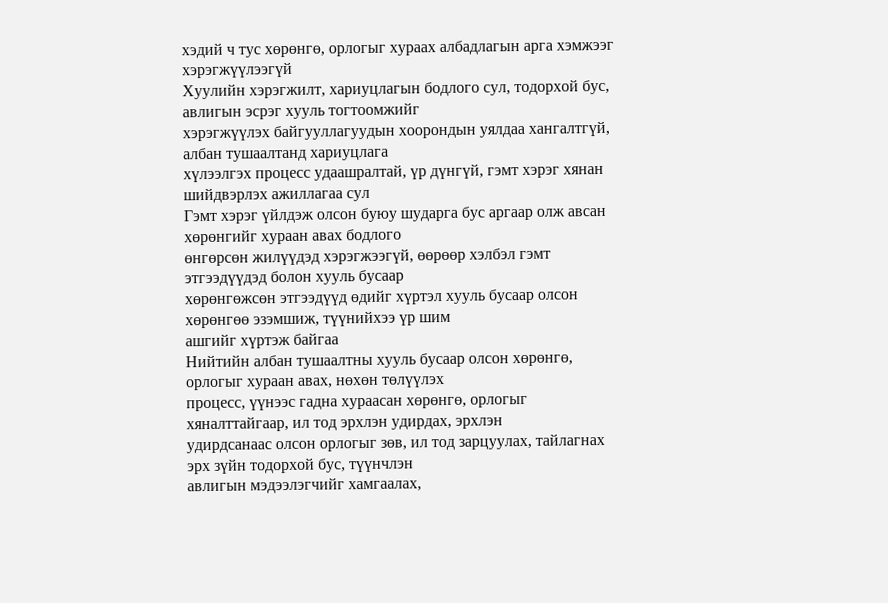хэдий ч тус хөрөнгө, орлогыг хураах албадлагын арга хэмжээг
хэрэгжүүлээгүй
Хуулийн хэрэгжилт, хариуцлагын бодлого сул, тодорхой бус, авлигын эсрэг хууль тогтоомжийг
хэрэгжүүлэх байгууллагуудын хоорондын уялдаа хангалтгүй, албан тушаалтанд хариуцлага
хүлээлгэх процесс удаашралтай, үр дүнгүй, гэмт хэрэг хянан шийдвэрлэх ажиллагаа сул
Гэмт хэрэг үйлдэж олсон буюу шударга бус аргаар олж авсан хөрөнгийг хураан авах бодлого
өнгөрсөн жилүүдэд хэрэгжээгүй, өөрөөр хэлбэл гэмт этгээдүүдэд болон хууль бусаар
хөрөнгөжсөн этгээдүүд өдийг хүртэл хууль бусаар олсон хөрөнгөө эзэмшиж, түүнийхээ үр шим
ашгийг хүртэж байгаа
Нийтийн албан тушаалтны хууль бусаар олсон хөрөнгө, орлогыг хураан авах, нөхөн төлүүлэх
процесс, үүнээс гадна хураасан хөрөнгө, орлогыг хяналттайгаар, ил тод эрхлэн удирдах, эрхлэн
удирдсанаас олсон орлогыг зөв, ил тод зарцуулах, тайлагнах эрх зүйн тодорхой бус, түүнчлэн
авлигын мэдээлэгчийг хамгаалах,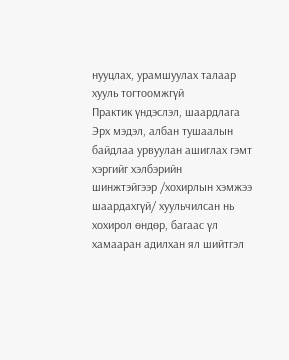нууцлах, урамшуулах талаар хууль тогтоомжгүй
Практик үндэслэл, шаардлага
Эрх мэдэл, албан тушаалын байдлаа урвуулан ашиглах гэмт хэргийг хэлбэрийн
шинжтэйгээр /хохирлын хэмжээ шаардахгүй/ хуульчилсан нь хохирол өндөр, багаас үл
хамааран адилхан ял шийтгэл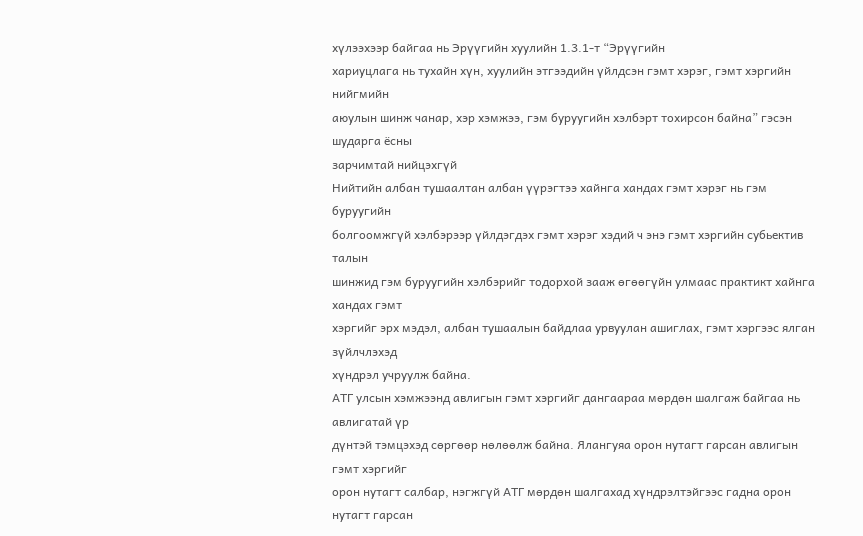хүлээхээр байгаа нь Эрүүгийн хуулийн 1.3.1-т “Эрүүгийн
хариуцлага нь тухайн хүн, хуулийн этгээдийн үйлдсэн гэмт хэрэг, гэмт хэргийн нийгмийн
аюулын шинж чанар, хэр хэмжээ, гэм буруугийн хэлбэрт тохирсон байна” гэсэн шударга ёсны
зарчимтай нийцэхгүй
Нийтийн албан тушаалтан албан үүрэгтээ хайнга хандах гэмт хэрэг нь гэм буруугийн
болгоомжгүй хэлбэрээр үйлдэгдэх гэмт хэрэг хэдий ч энэ гэмт хэргийн субьектив талын
шинжид гэм буруугийн хэлбэрийг тодорхой зааж өгөөгүйн улмаас практикт хайнга хандах гэмт
хэргийг эрх мэдэл, албан тушаалын байдлаа урвуулан ашиглах, гэмт хэргээс ялган зүйлчлэхэд
хүндрэл учруулж байна.
АТГ улсын хэмжээнд авлигын гэмт хэргийг дангаараа мөрдөн шалгаж байгаа нь авлигатай үр
дүнтэй тэмцэхэд сөргөөр нөлөөлж байна. Ялангуяа орон нутагт гарсан авлигын гэмт хэргийг
орон нутагт салбар, нэгжгүй АТГ мөрдөн шалгахад хүндрэлтэйгээс гадна орон нутагт гарсан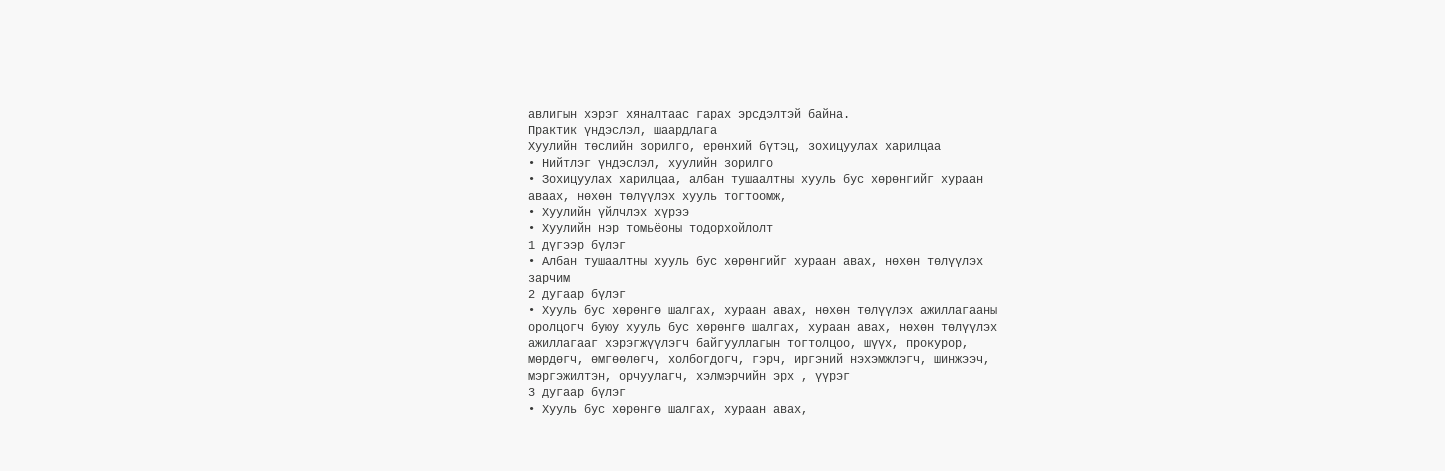авлигын хэрэг хяналтаас гарах эрсдэлтэй байна.
Практик үндэслэл, шаардлага
Хуулийн төслийн зорилго, ерөнхий бүтэц, зохицуулах харилцаа
• Нийтлэг үндэслэл, хуулийн зорилго
• Зохицуулах харилцаа, албан тушаалтны хууль бус хөрөнгийг хураан
аваах, нөхөн төлүүлэх хууль тогтоомж,
• Хуулийн үйлчлэх хүрээ
• Хуулийн нэр томьёоны тодорхойлолт
1 дүгээр бүлэг
• Албан тушаалтны хууль бус хөрөнгийг хураан авах, нөхөн төлүүлэх
зарчим
2 дугаар бүлэг
• Хууль бус хөрөнгө шалгах, хураан авах, нөхөн төлүүлэх ажиллагааны
оролцогч буюу хууль бус хөрөнгө шалгах, хураан авах, нөхөн төлүүлэх
ажиллагааг хэрэгжүүлэгч байгууллагын тогтолцоо, шүүх, прокурор,
мөрдөгч, өмгөөлөгч, холбогдогч, гэрч, иргэний нэхэмжлэгч, шинжээч,
мэргэжилтэн, орчуулагч, хэлмэрчийн эрх , үүрэг
3 дугаар бүлэг
• Хууль бус хөрөнгө шалгах, хураан авах,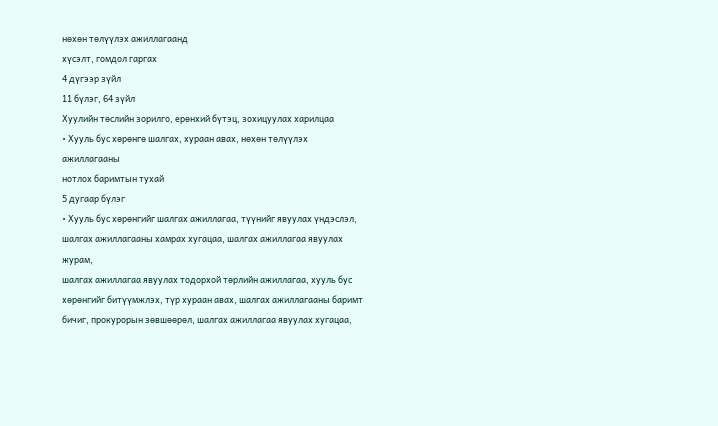нөхөн төлүүлэх ажиллагаанд
хүсэлт, гомдол гаргах
4 дүгээр зүйл
11 бүлэг, 64 зүйл
Хуулийн төслийн зорилго, ерөнхий бүтэц, зохицуулах харилцаа
• Хууль бус хөрөнгө шалгах, хураан авах, нөхөн төлүүлэх ажиллагааны
нотлох баримтын тухай
5 дугаар бүлэг
• Хууль бус хөрөнгийг шалгах ажиллагаа, түүнийг явуулах үндэслэл,
шалгах ажиллагааны хамрах хугацаа, шалгах ажиллагаа явуулах журам,
шалгах ажиллагаа явуулах тодорхой төрлийн ажиллагаа, хууль бус
хөрөнгийг битүүмжлэх, түр хураан авах, шалгах ажиллагааны баримт
бичиг, прокурорын зөвшөөрөл, шалгах ажиллагаа явуулах хугацаа,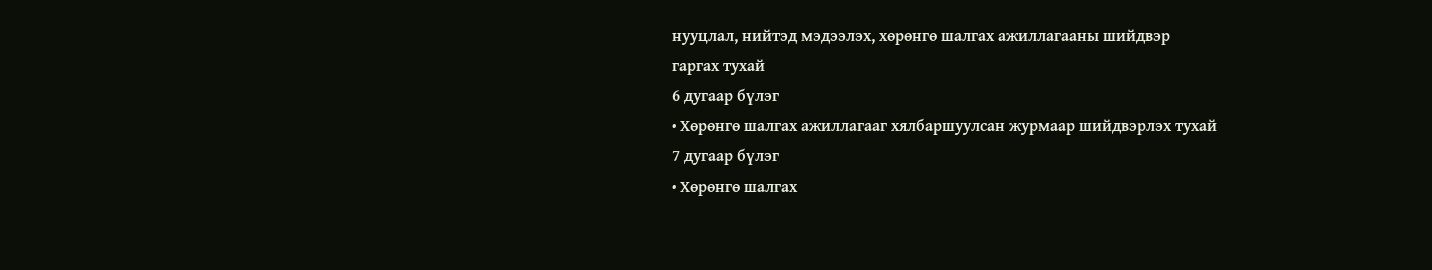нууцлал, нийтэд мэдээлэх, хөрөнгө шалгах ажиллагааны шийдвэр
гаргах тухай
6 дугаар бүлэг
• Хөрөнгө шалгах ажиллагааг хялбаршуулсан журмаар шийдвэрлэх тухай
7 дугаар бүлэг
• Хөрөнгө шалгах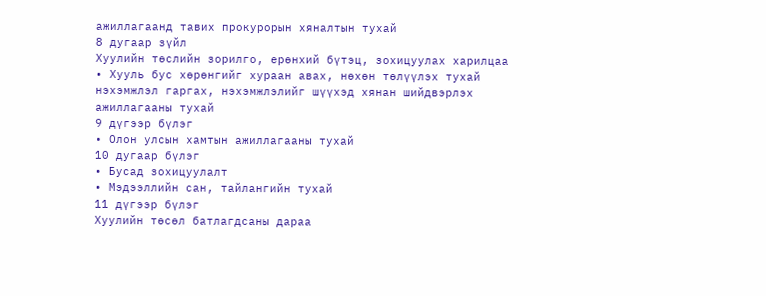ажиллагаанд тавих прокурорын хяналтын тухай
8 дугаар зүйл
Хуулийн төслийн зорилго, ерөнхий бүтэц, зохицуулах харилцаа
• Хууль бус хөрөнгийг хураан авах, нөхөн төлүүлэх тухай
нэхэмжлэл гаргах, нэхэмжлэлийг шүүхэд хянан шийдвэрлэх
ажиллагааны тухай
9 дүгээр бүлэг
• Олон улсын хамтын ажиллагааны тухай
10 дугаар бүлэг
• Бусад зохицуулалт
• Мэдээллийн сан, тайлангийн тухай
11 дүгээр бүлэг
Хуулийн төсөл батлагдсаны дараа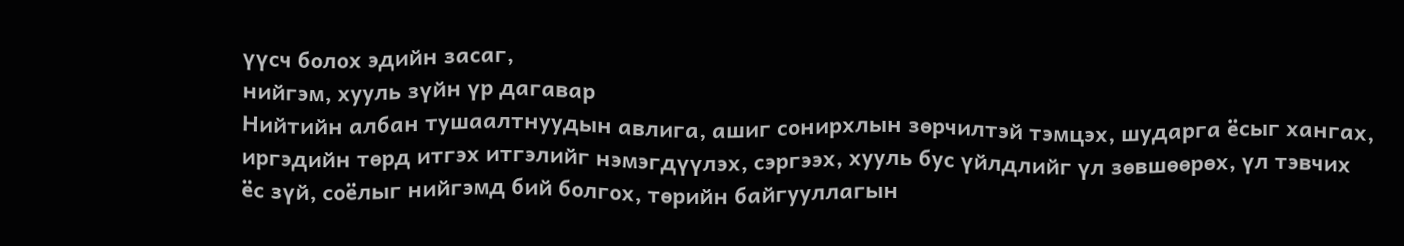үүсч болох эдийн засаг,
нийгэм, хууль зүйн үр дагавар
Нийтийн албан тушаалтнуудын авлига, ашиг сонирхлын зөрчилтэй тэмцэх, шударга ёсыг хангах,
иргэдийн төрд итгэх итгэлийг нэмэгдүүлэх, сэргээх, хууль бус үйлдлийг үл зөвшөөрөх, үл тэвчих
ёс зүй, соёлыг нийгэмд бий болгох, төрийн байгууллагын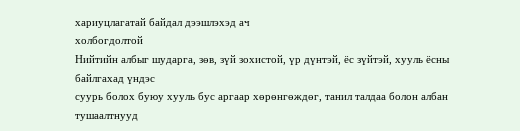хариуцлагатай байдал дээшлэхэд ач
холбогдолтой
Нийтийн албыг шударга, зөв, зүй зохистой, үр дүнтэй, ёс зүйтэй, хууль ёсны байлгахад үндэс
суурь болох буюу хууль бус аргаар хөрөнгөждөг, танил талдаа болон албан тушаалтнууд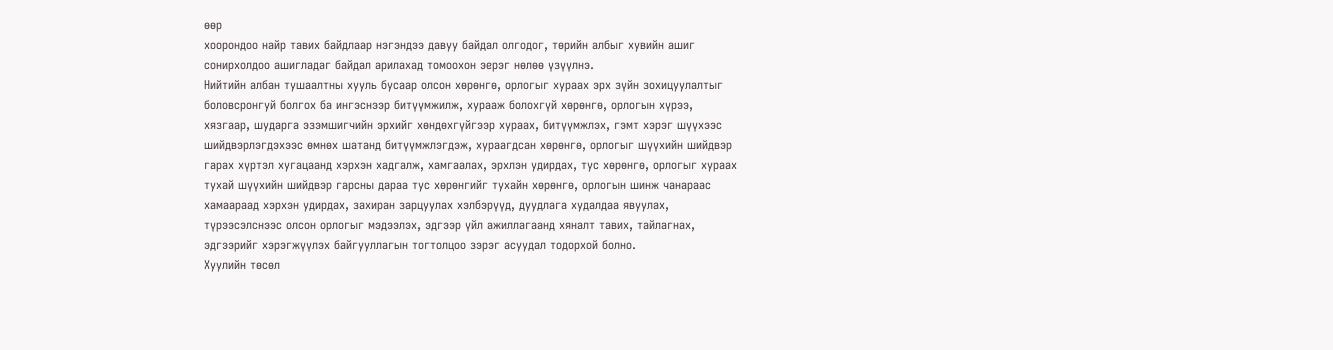өөр
хоорондоо найр тавих байдлаар нэгэндээ давуу байдал олгодог, төрийн албыг хувийн ашиг
сонирхолдоо ашигладаг байдал арилахад томоохон эерэг нөлөө үзүүлнэ.
Нийтийн албан тушаалтны хууль бусаар олсон хөрөнгө, орлогыг хураах эрх зүйн зохицуулалтыг
боловсронгуй болгох ба ингэснээр битүүмжилж, хурааж болохгүй хөрөнгө, орлогын хүрээ,
хязгаар, шударга эзэмшигчийн эрхийг хөндөхгүйгээр хураах, битүүмжлэх, гэмт хэрэг шүүхээс
шийдвэрлэгдэхээс өмнөх шатанд битүүмжлэгдэж, хураагдсан хөрөнгө, орлогыг шүүхийн шийдвэр
гарах хүртэл хугацаанд хэрхэн хадгалж, хамгаалах, эрхлэн удирдах, тус хөрөнгө, орлогыг хураах
тухай шүүхийн шийдвэр гарсны дараа тус хөрөнгийг тухайн хөрөнгө, орлогын шинж чанараас
хамаараад хэрхэн удирдах, захиран зарцуулах хэлбэрүүд, дуудлага худалдаа явуулах,
түрээсэлснээс олсон орлогыг мэдээлэх, эдгээр үйл ажиллагаанд хяналт тавих, тайлагнах,
эдгээрийг хэрэгжүүлэх байгууллагын тогтолцоо зэрэг асуудал тодорхой болно.
Хуулийн төсөл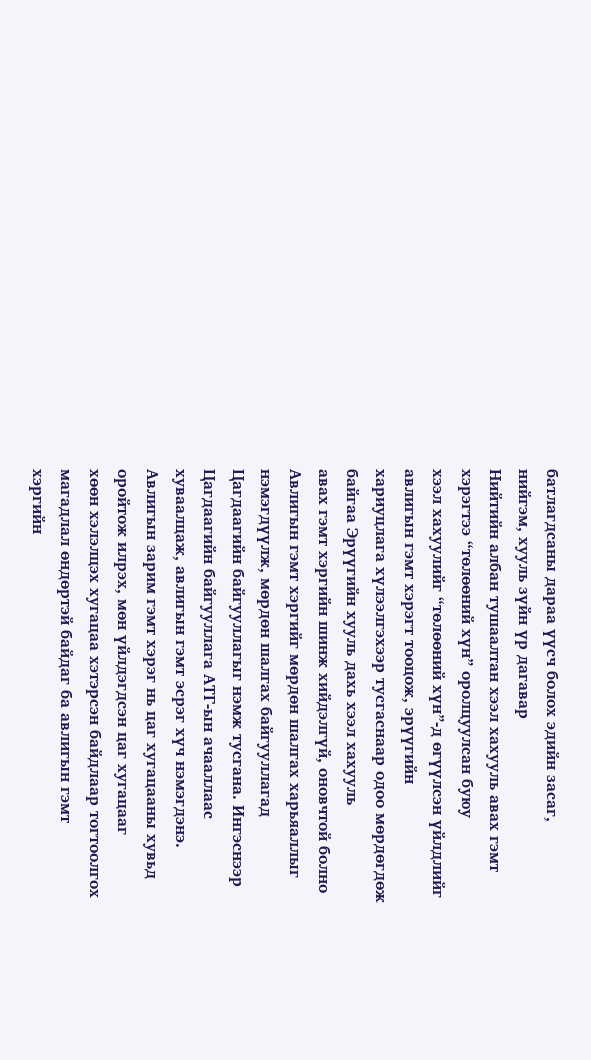батлагдсаны дараа үүсч болох эдийн засаг,
нийгэм, хууль зүйн үр дагавар
Нийтийн албан тушаалтан хээл хахууль авах гэмт хэрэгтээ “төлөөний хүн” оролцуулсан буюу
хээл хахуулийг “төлөөний хүн”-д өгүүлсэн үйлдлийг авлигын гэмт хэрэгт тооцож, эрүүгийн
хариуцлага хүлээлгэхээр тусгаснаар одоо мөрдөгдөж байгаа Эрүүгийн хууль дахь хээл хахууль
авах гэмт хэргийн шинж хийдэлгүй, оновчтой болно
Авлигын гэмт хэргийг мөрдөн шалгах харьяаллыг нэмэгдүүлж, мөрдөн шалгах байгууллагад
Цагдаагийн байгууллагыг нэмж тусгана. Ингэснээр Цагдаагийн байгууллага АТГ-ын ачааллаас
хуваалцаж, авлигын гэмт эсрэг хүч нэмэгдэнэ.
Авлигын зарим гэмт хэрэг нь цаг хугацааны хувьд оройтож илрэх, мөн үйлдэгдсэн цаг хугацааг
хөөн хэлэлцэх хугацаа хэтэрсэн байдлаар тогтоолгох магадлал өндөртэй байдаг ба авлигын гэмт
хэргийн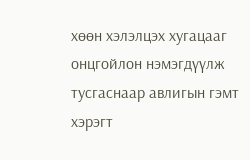хөөн хэлэлцэх хугацааг онцгойлон нэмэгдүүлж тусгаснаар авлигын гэмт хэрэгт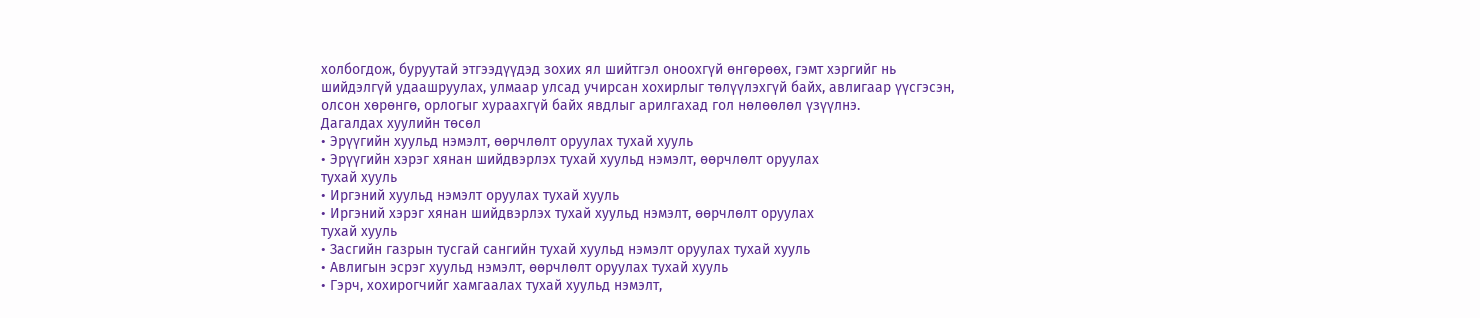холбогдож, буруутай этгээдүүдэд зохих ял шийтгэл оноохгүй өнгөрөөх, гэмт хэргийг нь
шийдэлгүй удаашруулах, улмаар улсад учирсан хохирлыг төлүүлэхгүй байх, авлигаар үүсгэсэн,
олсон хөрөнгө, орлогыг хураахгүй байх явдлыг арилгахад гол нөлөөлөл үзүүлнэ.
Дагалдах хуулийн төсөл
• Эрүүгийн хуульд нэмэлт, өөрчлөлт оруулах тухай хууль
• Эрүүгийн хэрэг хянан шийдвэрлэх тухай хуульд нэмэлт, өөрчлөлт оруулах
тухай хууль
• Иргэний хуульд нэмэлт оруулах тухай хууль
• Иргэний хэрэг хянан шийдвэрлэх тухай хуульд нэмэлт, өөрчлөлт оруулах
тухай хууль
• Засгийн газрын тусгай сангийн тухай хуульд нэмэлт оруулах тухай хууль
• Авлигын эсрэг хуульд нэмэлт, өөрчлөлт оруулах тухай хууль
• Гэрч, хохирогчийг хамгаалах тухай хуульд нэмэлт,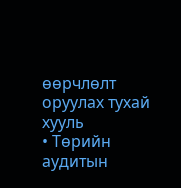өөрчлөлт оруулах тухай
хууль
• Төрийн аудитын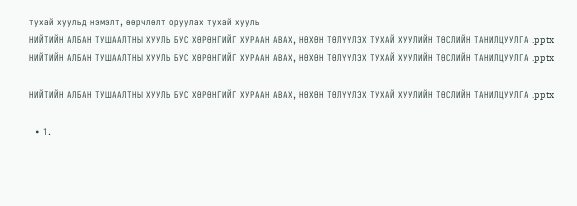тухай хуульд нэмэлт, өөрчлөлт оруулах тухай хууль
НИЙТИЙН АЛБАН ТУШААЛТНЫ ХУУЛЬ БУС ХӨРӨНГИЙГ ХУРААН АВАХ, НӨХӨН ТӨЛҮҮЛЭХ ТУХАЙ ХУУЛИЙН ТӨСЛИЙН ТАНИЛЦУУЛГА .pptx
НИЙТИЙН АЛБАН ТУШААЛТНЫ ХУУЛЬ БУС ХӨРӨНГИЙГ ХУРААН АВАХ, НӨХӨН ТӨЛҮҮЛЭХ ТУХАЙ ХУУЛИЙН ТӨСЛИЙН ТАНИЛЦУУЛГА .pptx

НИЙТИЙН АЛБАН ТУШААЛТНЫ ХУУЛЬ БУС ХӨРӨНГИЙГ ХУРААН АВАХ, НӨХӨН ТӨЛҮҮЛЭХ ТУХАЙ ХУУЛИЙН ТӨСЛИЙН ТАНИЛЦУУЛГА .pptx

  • 1.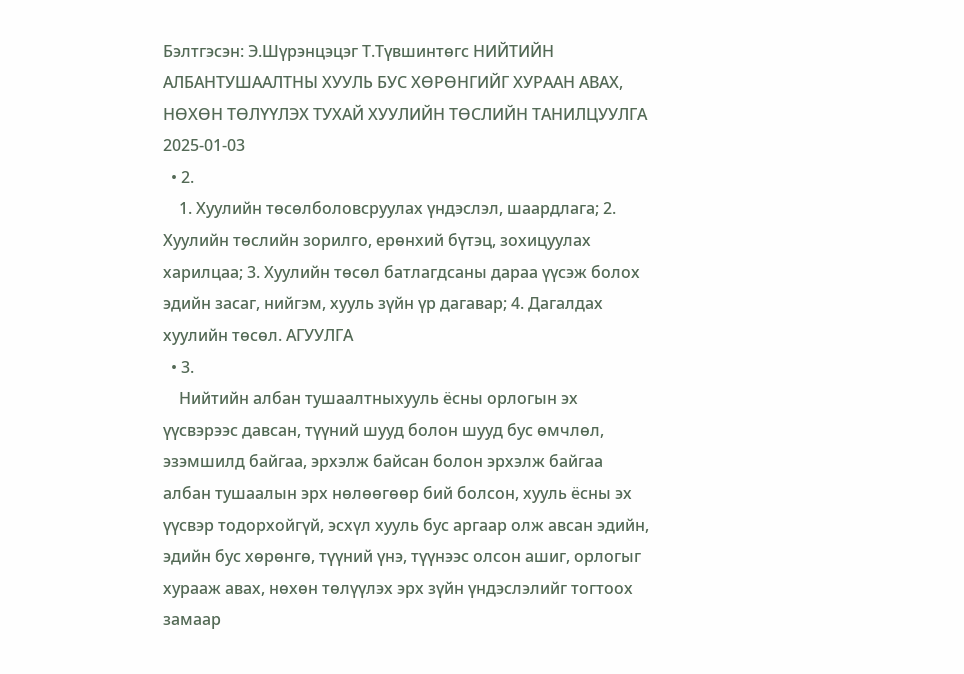Бэлтгэсэн: Э.Шүрэнцэцэг Т.Түвшинтөгс НИЙТИЙН АЛБАНТУШААЛТНЫ ХУУЛЬ БУС ХӨРӨНГИЙГ ХУРААН АВАХ, НӨХӨН ТӨЛҮҮЛЭХ ТУХАЙ ХУУЛИЙН ТӨСЛИЙН ТАНИЛЦУУЛГА 2025-01-03
  • 2.
    1. Хуулийн төсөлболовсруулах үндэслэл, шаардлага; 2. Хуулийн төслийн зорилго, ерөнхий бүтэц, зохицуулах харилцаа; 3. Хуулийн төсөл батлагдсаны дараа үүсэж болох эдийн засаг, нийгэм, хууль зүйн үр дагавар; 4. Дагалдах хуулийн төсөл. АГУУЛГА
  • 3.
    Нийтийн албан тушаалтныхууль ёсны орлогын эх үүсвэрээс давсан, түүний шууд болон шууд бус өмчлөл, эзэмшилд байгаа, эрхэлж байсан болон эрхэлж байгаа албан тушаалын эрх нөлөөгөөр бий болсон, хууль ёсны эх үүсвэр тодорхойгүй, эсхүл хууль бус аргаар олж авсан эдийн, эдийн бус хөрөнгө, түүний үнэ, түүнээс олсон ашиг, орлогыг хурааж авах, нөхөн төлүүлэх эрх зүйн үндэслэлийг тогтоох замаар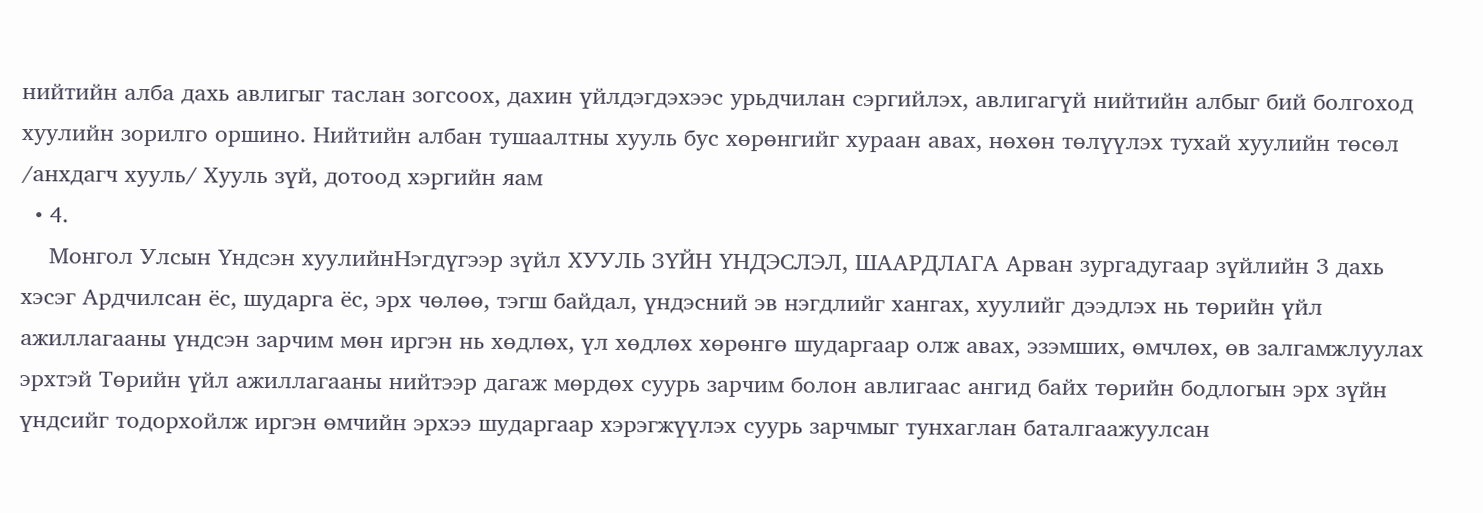нийтийн алба дахь авлигыг таслан зогсоох, дахин үйлдэгдэхээс урьдчилан сэргийлэх, авлигагүй нийтийн албыг бий болгоход хуулийн зорилго оршино. Нийтийн албан тушаалтны хууль бус хөрөнгийг хураан авах, нөхөн төлүүлэх тухай хуулийн төсөл /анхдагч хууль/ Хууль зүй, дотоод хэргийн яам
  • 4.
    Монгол Улсын Үндсэн хуулийнНэгдүгээр зүйл ХУУЛЬ ЗҮЙН ҮНДЭСЛЭЛ, ШААРДЛАГА Арван зургадугаар зүйлийн 3 дахь хэсэг Ардчилсан ёс, шударга ёс, эрх чөлөө, тэгш байдал, үндэсний эв нэгдлийг хангах, хуулийг дээдлэх нь төрийн үйл ажиллагааны үндсэн зарчим мөн иргэн нь хөдлөх, үл хөдлөх хөрөнгө шударгаар олж авах, эзэмших, өмчлөх, өв залгамжлуулах эрхтэй Төрийн үйл ажиллагааны нийтээр дагаж мөрдөх суурь зарчим болон авлигаас ангид байх төрийн бодлогын эрх зүйн үндсийг тодорхойлж иргэн өмчийн эрхээ шударгаар хэрэгжүүлэх суурь зарчмыг тунхаглан баталгаажуулсан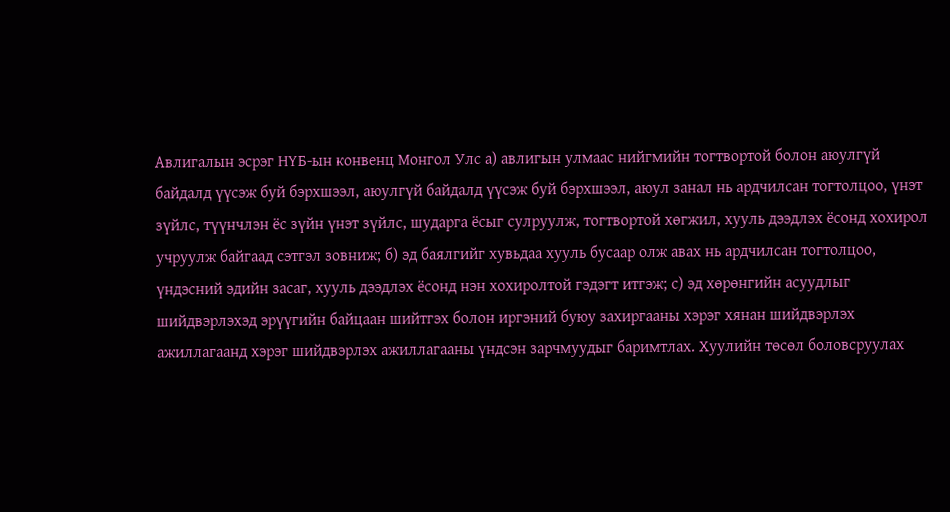Авлигалын эсрэг НҮБ-ын конвенц Монгол Улс а) авлигын улмаас нийгмийн тогтвортой болон аюулгүй байдалд үүсэж буй бэрхшээл, аюулгүй байдалд үүсэж буй бэрхшээл, аюул занал нь ардчилсан тогтолцоо, үнэт зүйлс, түүнчлэн ёс зүйн үнэт зүйлс, шударга ёсыг сулруулж, тогтвортой хөгжил, хууль дээдлэх ёсонд хохирол учруулж байгаад сэтгэл зовниж; б) эд баялгийг хувьдаа хууль бусаар олж авах нь ардчилсан тогтолцоо, үндэсний эдийн засаг, хууль дээдлэх ёсонд нэн хохиролтой гэдэгт итгэж; с) эд хөрөнгийн асуудлыг шийдвэрлэхэд эрүүгийн байцаан шийтгэх болон иргэний буюу захиргааны хэрэг хянан шийдвэрлэх ажиллагаанд хэрэг шийдвэрлэх ажиллагааны үндсэн зарчмуудыг баримтлах. Хуулийн төсөл боловсруулах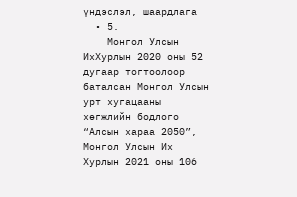үндэслэл, шаардлага
  • 5.
    Монгол Улсын ИхХурлын 2020 оны 52 дугаар тогтоолоор баталсан Монгол Улсын урт хугацааны хөгжлийн бодлого “Алсын хараа 2050”, Монгол Улсын Их Хурлын 2021 оны 106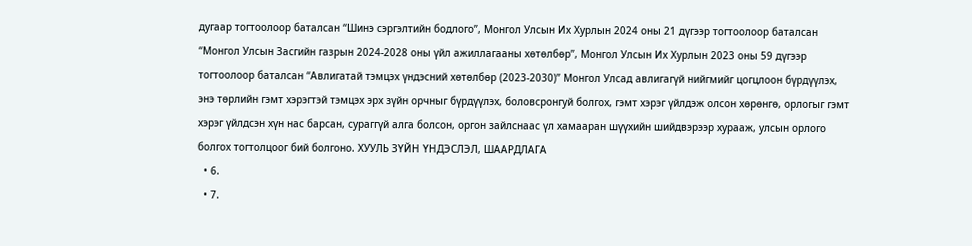дугаар тогтоолоор баталсан “Шинэ сэргэлтийн бодлого”, Монгол Улсын Их Хурлын 2024 оны 21 дүгээр тогтоолоор баталсан “Монгол Улсын Засгийн газрын 2024-2028 оны үйл ажиллагааны хөтөлбөр”, Монгол Улсын Их Хурлын 2023 оны 59 дүгээр тогтоолоор баталсан “Авлигатай тэмцэх үндэсний хөтөлбөр (2023-2030)” Монгол Улсад авлигагүй нийгмийг цогцлоон бүрдүүлэх, энэ төрлийн гэмт хэрэгтэй тэмцэх эрх зүйн орчныг бүрдүүлэх, боловсронгуй болгох, гэмт хэрэг үйлдэж олсон хөрөнгө, орлогыг гэмт хэрэг үйлдсэн хүн нас барсан, сураггүй алга болсон, оргон зайлснаас үл хамааран шүүхийн шийдвэрээр хурааж, улсын орлого болгох тогтолцоог бий болгоно. ХУУЛЬ ЗҮЙН ҮНДЭСЛЭЛ, ШААРДЛАГА
  • 6.
  • 7.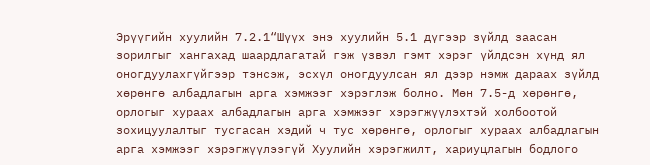Эрүүгийн хуулийн 7.2.1“Шүүх энэ хуулийн 5.1 дүгээр зүйлд заасан зорилгыг хангахад шаардлагатай гэж үзвэл гэмт хэрэг үйлдсэн хүнд ял оногдуулахгүйгээр тэнсэж, эсхүл оногдуулсан ял дээр нэмж дараах зүйлд хөрөнгө албадлагын арга хэмжээг хэрэглэж болно. Мөн 7.5-д хөрөнгө, орлогыг хураах албадлагын арга хэмжээг хэрэгжүүлэхтэй холбоотой зохицуулалтыг тусгасан хэдий ч тус хөрөнгө, орлогыг хураах албадлагын арга хэмжээг хэрэгжүүлээгүй Хуулийн хэрэгжилт, хариуцлагын бодлого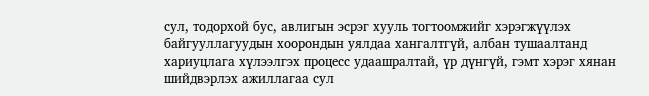сул, тодорхой бус, авлигын эсрэг хууль тогтоомжийг хэрэгжүүлэх байгууллагуудын хоорондын уялдаа хангалтгүй, албан тушаалтанд хариуцлага хүлээлгэх процесс удаашралтай, үр дүнгүй, гэмт хэрэг хянан шийдвэрлэх ажиллагаа сул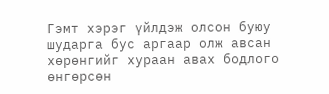Гэмт хэрэг үйлдэж олсон буюу шударга бус аргаар олж авсан хөрөнгийг хураан авах бодлого өнгөрсөн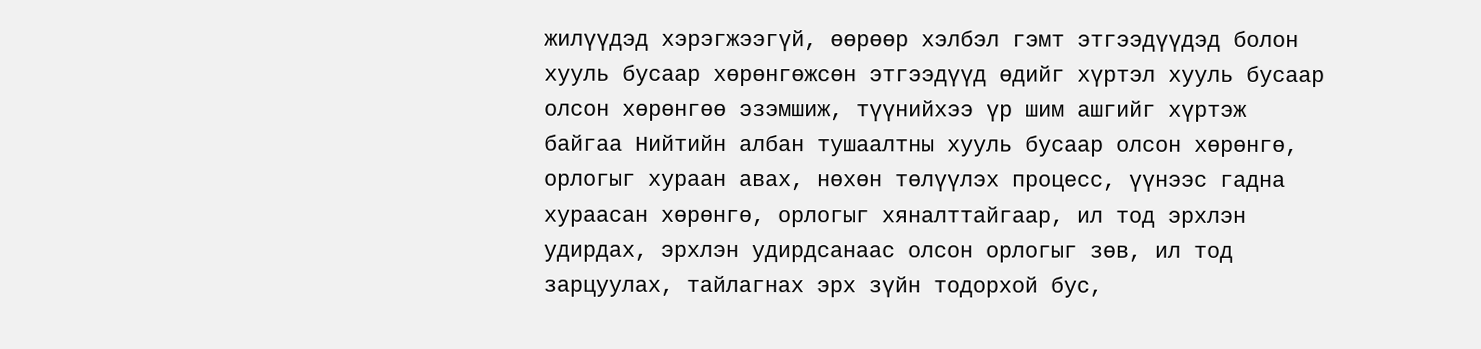жилүүдэд хэрэгжээгүй, өөрөөр хэлбэл гэмт этгээдүүдэд болон хууль бусаар хөрөнгөжсөн этгээдүүд өдийг хүртэл хууль бусаар олсон хөрөнгөө эзэмшиж, түүнийхээ үр шим ашгийг хүртэж байгаа Нийтийн албан тушаалтны хууль бусаар олсон хөрөнгө, орлогыг хураан авах, нөхөн төлүүлэх процесс, үүнээс гадна хураасан хөрөнгө, орлогыг хяналттайгаар, ил тод эрхлэн удирдах, эрхлэн удирдсанаас олсон орлогыг зөв, ил тод зарцуулах, тайлагнах эрх зүйн тодорхой бус,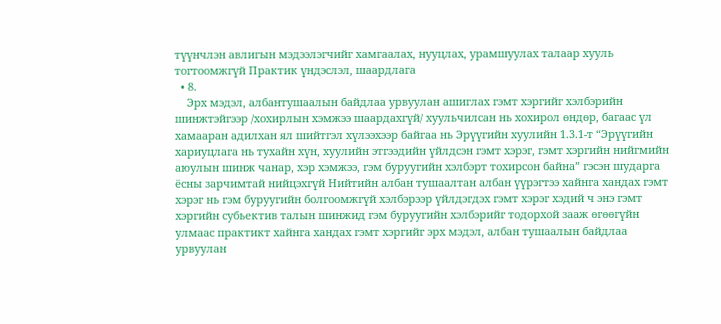түүнчлэн авлигын мэдээлэгчийг хамгаалах, нууцлах, урамшуулах талаар хууль тогтоомжгүй Практик үндэслэл, шаардлага
  • 8.
    Эрх мэдэл, албантушаалын байдлаа урвуулан ашиглах гэмт хэргийг хэлбэрийн шинжтэйгээр /хохирлын хэмжээ шаардахгүй/ хуульчилсан нь хохирол өндөр, багаас үл хамааран адилхан ял шийтгэл хүлээхээр байгаа нь Эрүүгийн хуулийн 1.3.1-т “Эрүүгийн хариуцлага нь тухайн хүн, хуулийн этгээдийн үйлдсэн гэмт хэрэг, гэмт хэргийн нийгмийн аюулын шинж чанар, хэр хэмжээ, гэм буруугийн хэлбэрт тохирсон байна” гэсэн шударга ёсны зарчимтай нийцэхгүй Нийтийн албан тушаалтан албан үүрэгтээ хайнга хандах гэмт хэрэг нь гэм буруугийн болгоомжгүй хэлбэрээр үйлдэгдэх гэмт хэрэг хэдий ч энэ гэмт хэргийн субьектив талын шинжид гэм буруугийн хэлбэрийг тодорхой зааж өгөөгүйн улмаас практикт хайнга хандах гэмт хэргийг эрх мэдэл, албан тушаалын байдлаа урвуулан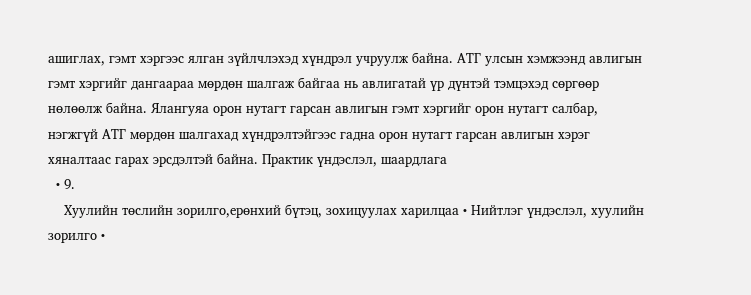ашиглах, гэмт хэргээс ялган зүйлчлэхэд хүндрэл учруулж байна. АТГ улсын хэмжээнд авлигын гэмт хэргийг дангаараа мөрдөн шалгаж байгаа нь авлигатай үр дүнтэй тэмцэхэд сөргөөр нөлөөлж байна. Ялангуяа орон нутагт гарсан авлигын гэмт хэргийг орон нутагт салбар, нэгжгүй АТГ мөрдөн шалгахад хүндрэлтэйгээс гадна орон нутагт гарсан авлигын хэрэг хяналтаас гарах эрсдэлтэй байна. Практик үндэслэл, шаардлага
  • 9.
    Хуулийн төслийн зорилго,ерөнхий бүтэц, зохицуулах харилцаа • Нийтлэг үндэслэл, хуулийн зорилго •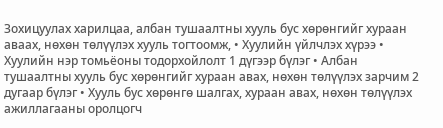Зохицуулах харилцаа, албан тушаалтны хууль бус хөрөнгийг хураан аваах, нөхөн төлүүлэх хууль тогтоомж, • Хуулийн үйлчлэх хүрээ • Хуулийн нэр томьёоны тодорхойлолт 1 дүгээр бүлэг • Албан тушаалтны хууль бус хөрөнгийг хураан авах, нөхөн төлүүлэх зарчим 2 дугаар бүлэг • Хууль бус хөрөнгө шалгах, хураан авах, нөхөн төлүүлэх ажиллагааны оролцогч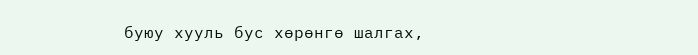буюу хууль бус хөрөнгө шалгах,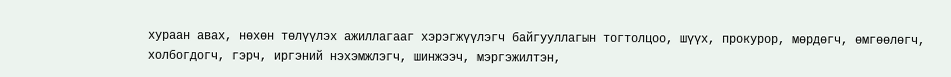хураан авах, нөхөн төлүүлэх ажиллагааг хэрэгжүүлэгч байгууллагын тогтолцоо, шүүх, прокурор, мөрдөгч, өмгөөлөгч, холбогдогч, гэрч, иргэний нэхэмжлэгч, шинжээч, мэргэжилтэн,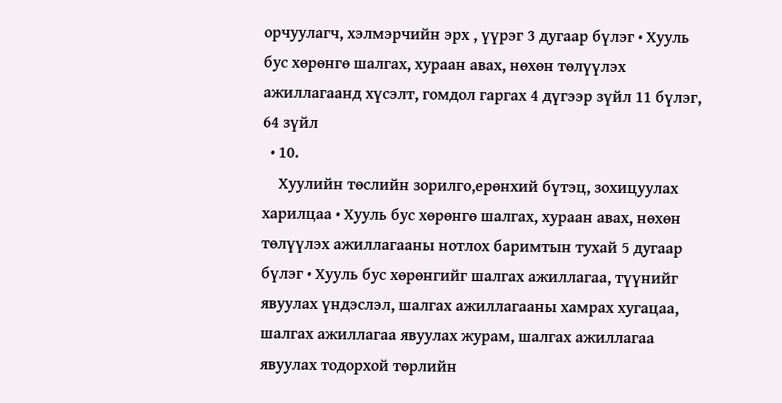орчуулагч, хэлмэрчийн эрх , үүрэг 3 дугаар бүлэг • Хууль бус хөрөнгө шалгах, хураан авах, нөхөн төлүүлэх ажиллагаанд хүсэлт, гомдол гаргах 4 дүгээр зүйл 11 бүлэг, 64 зүйл
  • 10.
    Хуулийн төслийн зорилго,ерөнхий бүтэц, зохицуулах харилцаа • Хууль бус хөрөнгө шалгах, хураан авах, нөхөн төлүүлэх ажиллагааны нотлох баримтын тухай 5 дугаар бүлэг • Хууль бус хөрөнгийг шалгах ажиллагаа, түүнийг явуулах үндэслэл, шалгах ажиллагааны хамрах хугацаа, шалгах ажиллагаа явуулах журам, шалгах ажиллагаа явуулах тодорхой төрлийн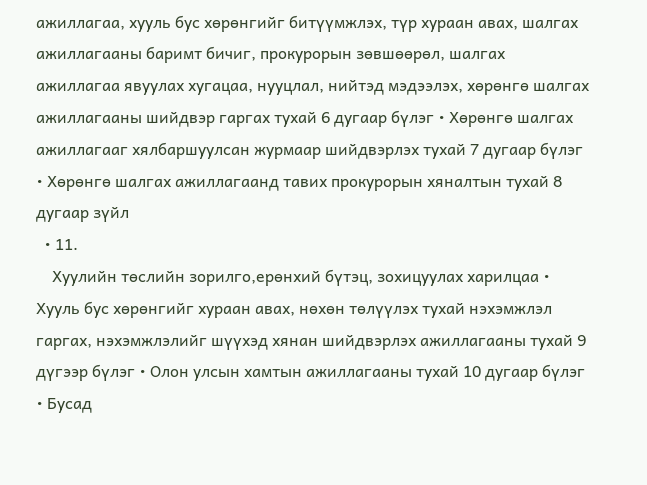ажиллагаа, хууль бус хөрөнгийг битүүмжлэх, түр хураан авах, шалгах ажиллагааны баримт бичиг, прокурорын зөвшөөрөл, шалгах ажиллагаа явуулах хугацаа, нууцлал, нийтэд мэдээлэх, хөрөнгө шалгах ажиллагааны шийдвэр гаргах тухай 6 дугаар бүлэг • Хөрөнгө шалгах ажиллагааг хялбаршуулсан журмаар шийдвэрлэх тухай 7 дугаар бүлэг • Хөрөнгө шалгах ажиллагаанд тавих прокурорын хяналтын тухай 8 дугаар зүйл
  • 11.
    Хуулийн төслийн зорилго,ерөнхий бүтэц, зохицуулах харилцаа • Хууль бус хөрөнгийг хураан авах, нөхөн төлүүлэх тухай нэхэмжлэл гаргах, нэхэмжлэлийг шүүхэд хянан шийдвэрлэх ажиллагааны тухай 9 дүгээр бүлэг • Олон улсын хамтын ажиллагааны тухай 10 дугаар бүлэг • Бусад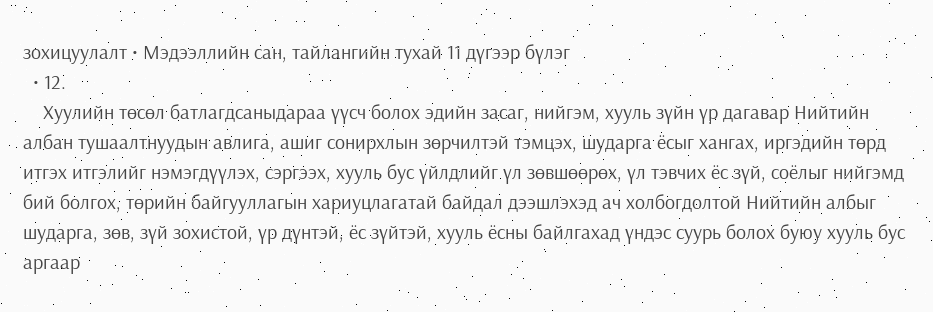зохицуулалт • Мэдээллийн сан, тайлангийн тухай 11 дүгээр бүлэг
  • 12.
    Хуулийн төсөл батлагдсаныдараа үүсч болох эдийн засаг, нийгэм, хууль зүйн үр дагавар Нийтийн албан тушаалтнуудын авлига, ашиг сонирхлын зөрчилтэй тэмцэх, шударга ёсыг хангах, иргэдийн төрд итгэх итгэлийг нэмэгдүүлэх, сэргээх, хууль бус үйлдлийг үл зөвшөөрөх, үл тэвчих ёс зүй, соёлыг нийгэмд бий болгох, төрийн байгууллагын хариуцлагатай байдал дээшлэхэд ач холбогдолтой Нийтийн албыг шударга, зөв, зүй зохистой, үр дүнтэй, ёс зүйтэй, хууль ёсны байлгахад үндэс суурь болох буюу хууль бус аргаар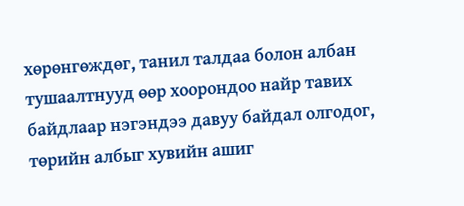хөрөнгөждөг, танил талдаа болон албан тушаалтнууд өөр хоорондоо найр тавих байдлаар нэгэндээ давуу байдал олгодог, төрийн албыг хувийн ашиг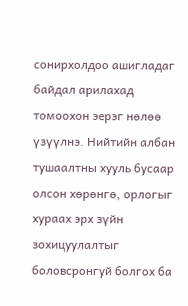сонирхолдоо ашигладаг байдал арилахад томоохон эерэг нөлөө үзүүлнэ. Нийтийн албан тушаалтны хууль бусаар олсон хөрөнгө, орлогыг хураах эрх зүйн зохицуулалтыг боловсронгуй болгох ба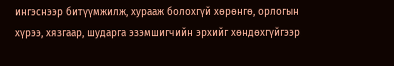ингэснээр битүүмжилж, хурааж болохгүй хөрөнгө, орлогын хүрээ, хязгаар, шударга эзэмшигчийн эрхийг хөндөхгүйгээр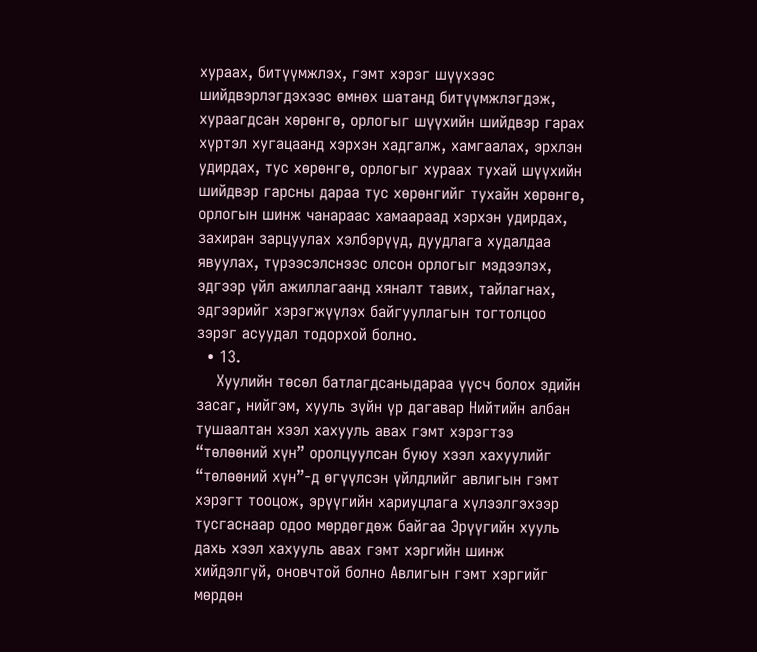хураах, битүүмжлэх, гэмт хэрэг шүүхээс шийдвэрлэгдэхээс өмнөх шатанд битүүмжлэгдэж, хураагдсан хөрөнгө, орлогыг шүүхийн шийдвэр гарах хүртэл хугацаанд хэрхэн хадгалж, хамгаалах, эрхлэн удирдах, тус хөрөнгө, орлогыг хураах тухай шүүхийн шийдвэр гарсны дараа тус хөрөнгийг тухайн хөрөнгө, орлогын шинж чанараас хамаараад хэрхэн удирдах, захиран зарцуулах хэлбэрүүд, дуудлага худалдаа явуулах, түрээсэлснээс олсон орлогыг мэдээлэх, эдгээр үйл ажиллагаанд хяналт тавих, тайлагнах, эдгээрийг хэрэгжүүлэх байгууллагын тогтолцоо зэрэг асуудал тодорхой болно.
  • 13.
    Хуулийн төсөл батлагдсаныдараа үүсч болох эдийн засаг, нийгэм, хууль зүйн үр дагавар Нийтийн албан тушаалтан хээл хахууль авах гэмт хэрэгтээ “төлөөний хүн” оролцуулсан буюу хээл хахуулийг “төлөөний хүн”-д өгүүлсэн үйлдлийг авлигын гэмт хэрэгт тооцож, эрүүгийн хариуцлага хүлээлгэхээр тусгаснаар одоо мөрдөгдөж байгаа Эрүүгийн хууль дахь хээл хахууль авах гэмт хэргийн шинж хийдэлгүй, оновчтой болно Авлигын гэмт хэргийг мөрдөн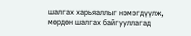шалгах харьяаллыг нэмэгдүүлж, мөрдөн шалгах байгууллагад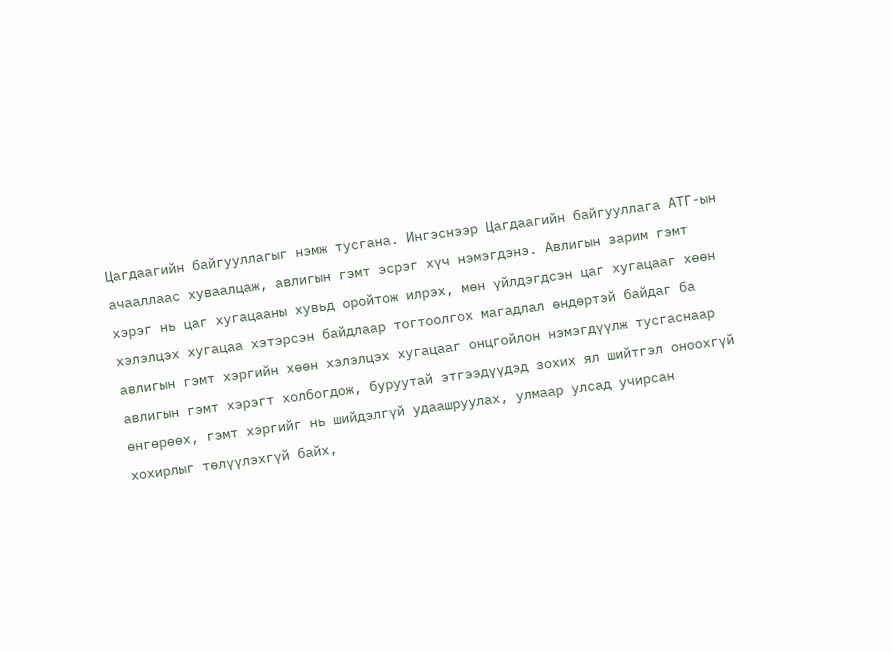Цагдаагийн байгууллагыг нэмж тусгана. Ингэснээр Цагдаагийн байгууллага АТГ-ын ачааллаас хуваалцаж, авлигын гэмт эсрэг хүч нэмэгдэнэ. Авлигын зарим гэмт хэрэг нь цаг хугацааны хувьд оройтож илрэх, мөн үйлдэгдсэн цаг хугацааг хөөн хэлэлцэх хугацаа хэтэрсэн байдлаар тогтоолгох магадлал өндөртэй байдаг ба авлигын гэмт хэргийн хөөн хэлэлцэх хугацааг онцгойлон нэмэгдүүлж тусгаснаар авлигын гэмт хэрэгт холбогдож, буруутай этгээдүүдэд зохих ял шийтгэл оноохгүй өнгөрөөх, гэмт хэргийг нь шийдэлгүй удаашруулах, улмаар улсад учирсан хохирлыг төлүүлэхгүй байх,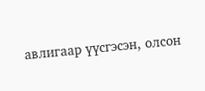авлигаар үүсгэсэн, олсон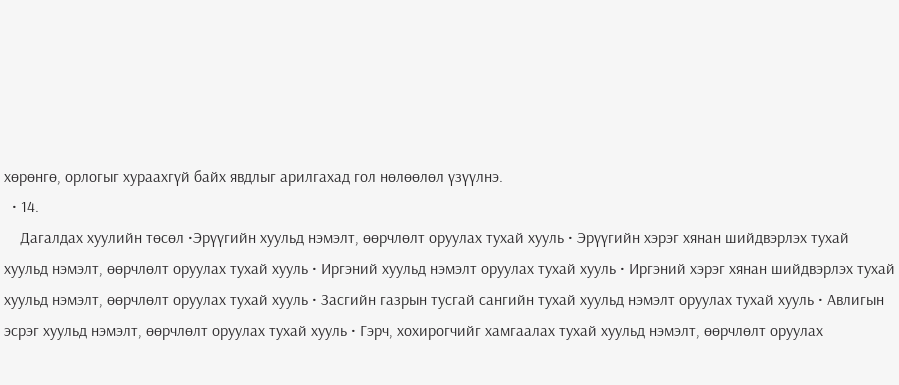хөрөнгө, орлогыг хураахгүй байх явдлыг арилгахад гол нөлөөлөл үзүүлнэ.
  • 14.
    Дагалдах хуулийн төсөл •Эрүүгийн хуульд нэмэлт, өөрчлөлт оруулах тухай хууль • Эрүүгийн хэрэг хянан шийдвэрлэх тухай хуульд нэмэлт, өөрчлөлт оруулах тухай хууль • Иргэний хуульд нэмэлт оруулах тухай хууль • Иргэний хэрэг хянан шийдвэрлэх тухай хуульд нэмэлт, өөрчлөлт оруулах тухай хууль • Засгийн газрын тусгай сангийн тухай хуульд нэмэлт оруулах тухай хууль • Авлигын эсрэг хуульд нэмэлт, өөрчлөлт оруулах тухай хууль • Гэрч, хохирогчийг хамгаалах тухай хуульд нэмэлт, өөрчлөлт оруулах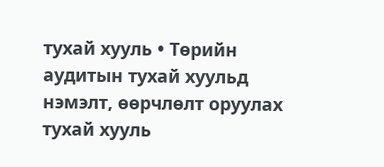тухай хууль • Төрийн аудитын тухай хуульд нэмэлт, өөрчлөлт оруулах тухай хууль